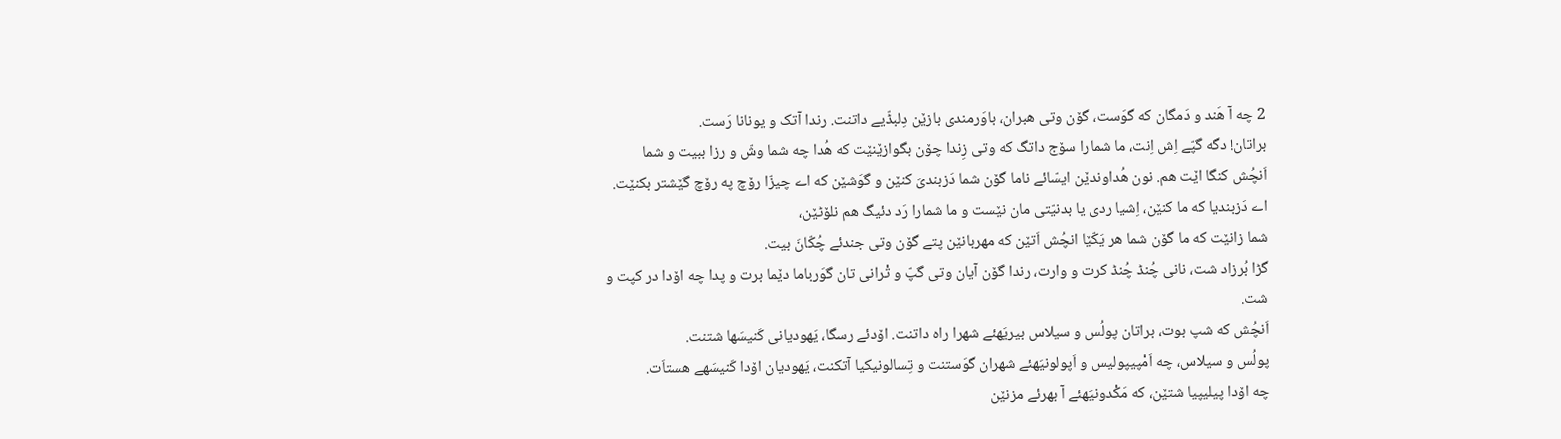2 چه آ هَند و دَمگان که گوَست، گۆن وتی هبران، باوَرمندی بازێن دِلبڈّیے داتنت. رندا آتک و یونانا رَست.
براتان! دگه گپّے اِش اِنت، ما شمارا سۆج داتگ که وتی زِندا چۆن بگوازێنێت که هُدا چه شما وشّ و رزا ببیت و شما اَنچُش کنگا اێت هم. نون هُداوندێن ایسّائے ناما گۆن شما دَزبندیَ کنێن و گوَشێن که اے چیزّا رۆچ په رۆچ گێشتر بکنێت.
اے دَزبندیا که ما کنێن، اِشیا ردی یا بدنیّتی مان نێست و ما شمارا رَد دئیگ هم نلۆٹێن،
شما زانێت که ما گۆن شما هر یَکّێا انچُش اَتێن که مهربانێن پتے گۆن وتی جندئے چُکّانَ بیت.
گڑا بُرزاد شت، نانی چُنڈ چُنڈ کرت و وارت، رندا گۆن آیان وتی گپّ و تْرانی تان گوَرباما دێما برت و پدا چه اۆدا در کپت و شت.
اَنچُش که شپ بوت، براتان پولُس و سیلاس بیریَهئے شهرا راه داتنت. اۆدئے رسگا، یَهودیانی کَنیسَها شتنت.
پولُس و سیلاس، چه اَمْپیپولیس و اَپولونیَهئے شهران گوَستنت و تِسالونیکیا آتکنت، یَهودیان اۆدا کَنیسَهے هستاَت.
چه اۆدا پیلیپیا شتێن، که مَکْدونیَهئے آ بهرئے مزنێن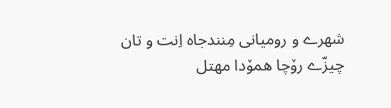شهرے و رومیانی مِنندجاه اِنت و تان چیزّے رۆچا همۆدا مهتل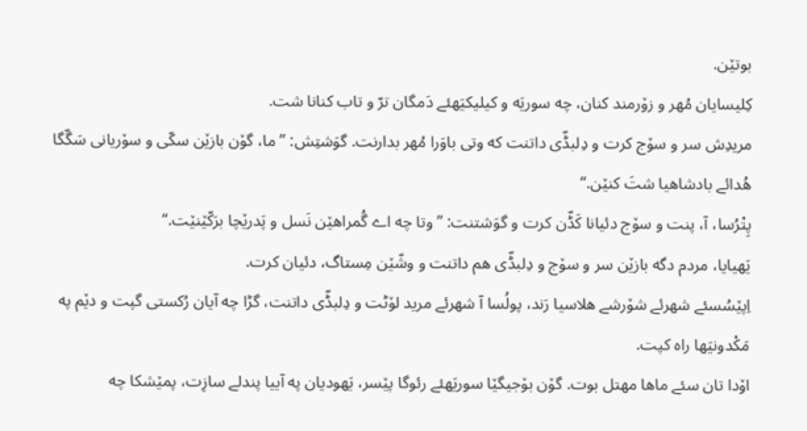بوتێن.
کِلیسایان مُهر و زۆرمند کنان، چه سوریَه و کیلیکیَهئے دَمگان ترّ و تاب کنانا شت.
مریدِش سر و سۆج کرت و دِلبڈّی داتنت که وتی باوَرا مُهر بدارنت. گوَشتِش: ”ما، گۆن بازێن سکّی و سۆریانی سَگّگا هُدائے بادشاهیا شتَ کنێن.“
پِتْرُسا، آ، پنت و سۆج دئیانا کَڈّن کرت و گوَشتنت: ”وتا چه اے گُمراهێن نَسل و پَدرێچا برَکّێنێت.“
یَهیایا، مردم دگه بازێن سر و سۆج و دِلبڈّی هم داتنت و وشّێن مِستاگ، دئیان کرت.
اِپێسُسئے شهرئے شۆرشے هلاسیا رَند، پولُسا آ شهرئے مرید لۆٹت و دِلبڈّی داتنت، گڑا چه آیان رُکستی گپت و دێم په مَکْدونیَها راه کپت.
اۆدا تان سئے ماها مهتل بوت. گۆن بۆجیگێا سوریَهئے رئوگا پێسر، یَهودیان په آییا پندلے سازِت، پمێشکا چه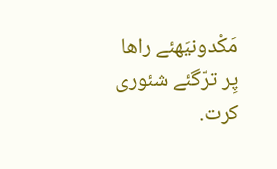مَکْدونیَهئے راها پِر ترّگئے شئوری کرت.